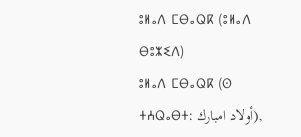ⵓⵍⴰⴷ ⵎⴱⴰⵕⴽ (ⵓⵍⴰⴷ ⴱⵓⵣⵉⴷ)
ⵓⵍⴰⴷ ⵎⴱⴰⵕⴽ (ⵙ ⵜⵄⵕⴰⴱⵜ: أولاد امبارك),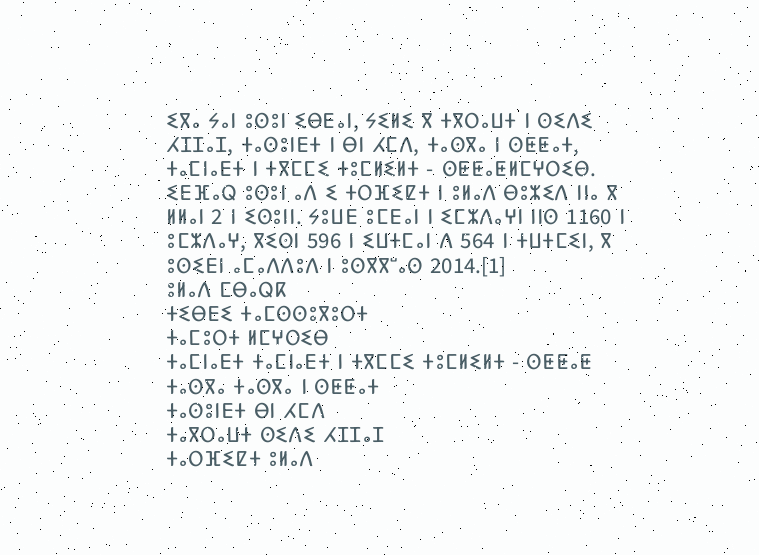ⵉⴳⴰ ⵢⴰⵏ ⵓⵙⵓⵏ ⵉⴱⴹⴰⵏ, ⵢⵉⵍⵉ ⴳ ⵜⴳⵔⴰⵡⵜ ⵏ ⵙⵉⴷⵉ ⵃⵊⵊⴰⵊ, ⵜⴰⵙⵓⵏⴹⵜ ⵏ ⴱⵏ ⵃⵎⴷ, ⵜⴰⵙⴳⴰ ⵏ ⵙⵟⵟⴰⵜ, ⵜⴰⵎⵏⴰⴹⵜ ⵏ ⵜⴳⵎⵎⵉ ⵜⵓⵎⵍⵉⵍⵜ - ⵙⵟⵟⴰⵟⵍⵎⵖⵔⵉⴱ. ⵉⴹⴼⴰⵕ ⵓⵙⵓⵏ ⴰⴷ ⵉ ⵜⵔⴼⵉⵇⵜ ⵏ ⵓⵍⴰⴷ ⴱⵓⵣⵉⴷ ⵏⵏⴰ ⴳ ⵍⵍⴰⵏ 2 ⵏ ⵉⵙⵓⵏⵏ. ⵢⵓⵡⴹ ⵓⵎⴹⴰⵏ ⵏ ⵉⵎⵣⴷⴰⵖⵏ ⵏⵏⵙ 1160 ⵏ ⵓⵎⵣⴷⴰⵖ, ⴳⵉⵙⵏ 596 ⵏ ⵉⵡⵜⵎⴰⵏ ⴷ 564 ⵏ ⵜⵡⵜⵎⵉⵏ, ⴳ ⵓⵙⵉⴹⵏ ⴰⵎⴰⴷⴷⵓⴷ ⵏ ⵓⵙⴳⴳⵯⴰⵙ 2014.[1]
ⵓⵍⴰⴷ ⵎⴱⴰⵕⴽ
ⵜⵉⴱⴹⵉ ⵜⴰⵎⵙⵙⵓⴳⵓⵔⵜ
ⵜⴰⵎⵓⵔⵜ ⵍⵎⵖⵔⵉⴱ
ⵜⴰⵎⵏⴰⴹⵜ ⵜⴰⵎⵏⴰⴹⵜ ⵏ ⵜⴳⵎⵎⵉ ⵜⵓⵎⵍⵉⵍⵜ - ⵙⵟⵟⴰⵟ
ⵜⴰⵙⴳⴰ ⵜⴰⵙⴳⴰ ⵏ ⵙⵟⵟⴰⵜ
ⵜⴰⵙⵓⵏⴹⵜ ⴱⵏ ⵃⵎⴷ
ⵜⴰⴳⵔⴰⵡⵜ ⵙⵉⴷⵉ ⵃⵊⵊⴰⵊ
ⵜⴰⵔⴼⵉⵇⵜ ⵓⵍⴰⴷ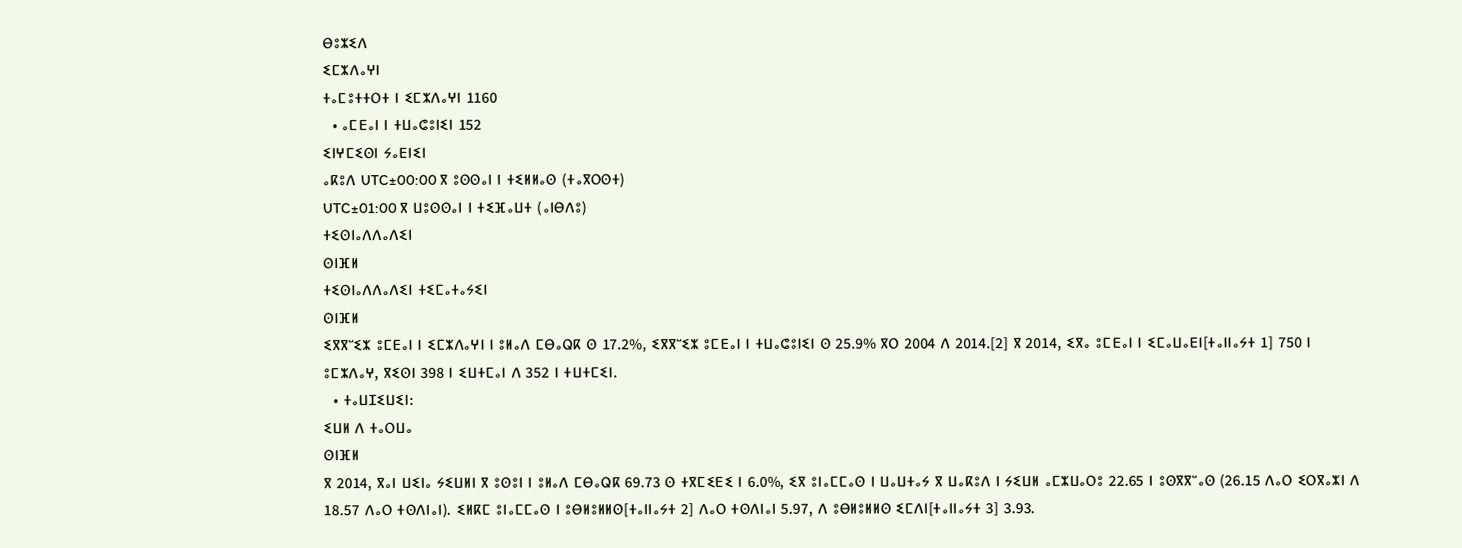ⴱⵓⵣⵉⴷ
ⵉⵎⵣⴷⴰⵖⵏ
ⵜⴰⵎⵓⵜⵜⵔⵜ ⵏ ⵉⵎⵣⴷⴰⵖⵏ 1160
  • ⴰⵎⴹⴰⵏ ⵏ ⵜⵡⴰⵛⵓⵏⵉⵏ 152
ⵉⵏⵖⵎⵉⵙⵏ ⵢⴰⴹⵏⵉⵏ
ⴰⴽⵓⴷ UTC±00:00 ⴳ ⵓⵙⵙⴰⵏ ⵏ ⵜⵉⵍⵍⴰⵙ (ⵜⴰⴳⵔⵙⵜ)
UTC±01:00 ⴳ ⵡⵓⵙⵙⴰⵏ ⵏ ⵜⵉⴼⴰⵡⵜ (ⴰⵏⴱⴷⵓ)
ⵜⵉⵙⵏⴰⴷⴷⴰⴷⵉⵏ
ⵙⵏⴼⵍ
ⵜⵉⵙⵏⴰⴷⴷⴰⴷⵉⵏ ⵜⵉⵎⴰⵜⴰⵢⵉⵏ
ⵙⵏⴼⵍ
ⵉⴳⴳⵯⵉⵣ ⵓⵎⴹⴰⵏ ⵏ ⵉⵎⵣⴷⴰⵖⵏ ⵏ ⵓⵍⴰⴷ ⵎⴱⴰⵕⴽ ⵙ 17.2%, ⵉⴳⴳⵯⵉⵣ ⵓⵎⴹⴰⵏ ⵏ ⵜⵡⴰⵛⵓⵏⵉⵏ ⵙ 25.9% ⴳⵔ 2004 ⴷ 2014.[2] ⴳ 2014, ⵉⴳⴰ ⵓⵎⴹⴰⵏ ⵏ ⵉⵎⴰⵡⴰⴹⵏ[ⵜⴰⵏⵏⴰⵢⵜ 1] 750 ⵏ ⵓⵎⵣⴷⴰⵖ, ⴳⵉⵙⵏ 398 ⵏ ⵉⵡⵜⵎⴰⵏ ⴷ 352 ⵏ ⵜⵡⵜⵎⵉⵏ.
  • ⵜⴰⵡⵊⵉⵡⵉⵏ:
ⵉⵡⵍ ⴷ ⵜⴰⵔⵡⴰ
ⵙⵏⴼⵍ
ⴳ 2014, ⴳⴰⵏ ⵡⵉⵏⴰ ⵢⵉⵡⵍⵏ ⴳ ⵓⵙⵓⵏ ⵏ ⵓⵍⴰⴷ ⵎⴱⴰⵕⴽ 69.73 ⵙ ⵜⴳⵎⵉⴹⵉ ⵏ 6.0%, ⵉⴳ ⵓⵏⴰⵎⵎⴰⵙ ⵏ ⵡⴰⵡⵜⴰⵢ ⴳ ⵡⴰⴽⵓⴷ ⵏ ⵢⵉⵡⵍ ⴰⵎⵣⵡⴰⵔⵓ 22.65 ⵏ ⵓⵙⴳⴳⵯⴰⵙ (26.15 ⴷⴰⵔ ⵉⵔⴳⴰⵣⵏ ⴷ 18.57 ⴷⴰⵔ ⵜⵙⴷⵏⴰⵏ). ⵉⵍⴽⵎ ⵓⵏⴰⵎⵎⴰⵙ ⵏ ⵓⴱⵍⵓⵍⵍⵙ[ⵜⴰⵏⵏⴰⵢⵜ 2] ⴷⴰⵔ ⵜⵙⴷⵏⴰⵏ 5.97, ⴷ ⵓⴱⵍⵓⵍⵍⵙ ⵉⵎⴷⵏ[ⵜⴰⵏⵏⴰⵢⵜ 3] 3.93.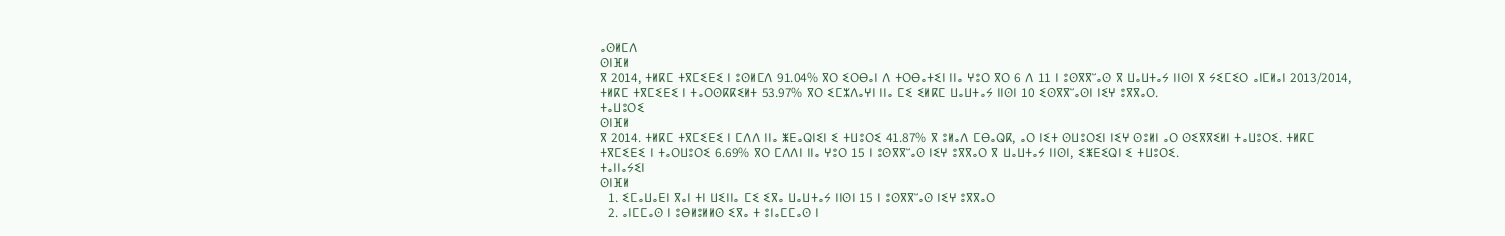ⴰⵙⵍⵎⴷ
ⵙⵏⴼⵍ
ⴳ 2014, ⵜⵍⴽⵎ ⵜⴳⵎⵉⴹⵉ ⵏ ⵓⵙⵍⵎⴷ 91.04% ⴳⵔ ⵉⵔⴱⴰⵏ ⴷ ⵜⵔⴱⴰⵜⵉⵏ ⵏⵏⴰ ⵖⵓⵔ ⴳⵔ 6 ⴷ 11 ⵏ ⵓⵙⴳⴳⵯⴰⵙ ⴳ ⵡⴰⵡⵜⴰⵢ ⵏⵏⵙⵏ ⴳ ⵢⵉⵎⵉⵔ ⴰⵏⵎⵍⴰⵏ 2013/2014, ⵜⵍⴽⵎ ⵜⴳⵎⵉⴹⵉ ⵏ ⵜⴰⵔⵙⴽⴽⵉⵍⵜ 53.97% ⴳⵔ ⵉⵎⵣⴷⴰⵖⵏ ⵏⵏⴰ ⵎⵉ ⵉⵍⴽⵎ ⵡⴰⵡⵜⴰⵢ ⵏⵏⵙⵏ 10 ⵉⵙⴳⴳⵯⴰⵙⵏ ⵏⵉⵖ ⵓⴳⴳⴰⵔ.
ⵜⴰⵡⵓⵔⵉ
ⵙⵏⴼⵍ
ⴳ 2014. ⵜⵍⴽⵎ ⵜⴳⵎⵉⴹⵉ ⵏ ⵎⴷⴷ ⵏⵏⴰ ⵥⴹⴰⵕⵏⵉⵏ ⵉ ⵜⵡⵓⵔⵉ 41.87% ⴳ ⵓⵍⴰⴷ ⵎⴱⴰⵕⴽ, ⴰⵔ ⵏⵉⵜ ⵙⵡⵓⵔⵉⵏ ⵏⵉⵖ ⵙⵓⵍⵏ ⴰⵔ ⵙⵉⴳⴳⵉⵍⵏ ⵜⴰⵡⵓⵔⵉ. ⵜⵍⴽⵎ ⵜⴳⵎⵉⴹⵉ ⵏ ⵜⴰⵔⵡⵓⵔⵉ 6.69% ⴳⵔ ⵎⴷⴷⵏ ⵏⵏⴰ ⵖⵓⵔ 15 ⵏ ⵓⵙⴳⴳⵯⴰⵙ ⵏⵉⵖ ⵓⴳⴳⴰⵔ ⴳ ⵡⴰⵡⵜⴰⵢ ⵏⵏⵙⵏ, ⵉⵥⴹⵉⵕⵏ ⵉ ⵜⵡⵓⵔⵉ.
ⵜⴰⵏⵏⴰⵢⵉⵏ
ⵙⵏⴼⵍ
  1. ⵉⵎⴰⵡⴰⴹⵏ ⴳⴰⵏ ⵜⵏ ⵡⵉⵏⵏⴰ ⵎⵉ ⵉⴳⴰ ⵡⴰⵡⵜⴰⵢ ⵏⵏⵙⵏ 15 ⵏ ⵓⵙⴳⴳⵯⴰⵙ ⵏⵉⵖ ⵓⴳⴳⴰⵔ
  2. ⴰⵏⵎⵎⴰⵙ ⵏ ⵓⴱⵍⵓⵍⵍⵙ ⵉⴳⴰ ⵜ ⵓⵏⴰⵎⵎⴰⵙ ⵏ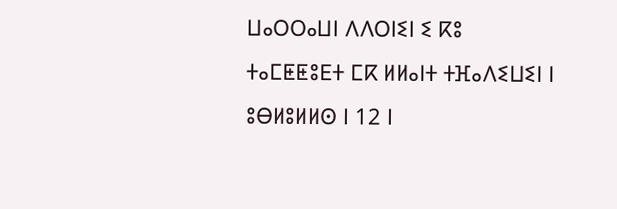ⵡⴰⵔⵔⴰⵡⵏ ⴷⴷⵔⵏⵉⵏ ⵉ ⴽⵓ ⵜⴰⵎⵟⵟⵓⴹⵜ ⵎⴽ ⵍⵍⴰⵏⵜ ⵜⴼⴰⴷⵉⵡⵉⵏ ⵏ ⵓⴱⵍⵓⵍⵍⵙ ⵏ 12 ⵏ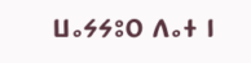ⵡⴰⵢⵢⵓⵔ ⴷⴰⵜ ⵏ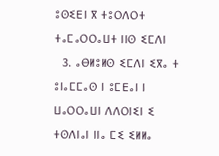ⵓⵙⵉⴹⵏ ⴳ ⵜⵓⵔⴷⵔⵜ ⵜⴰⵎⴰⵔⵔⴰⵡⵜ ⵏⵏⵙ ⵉⵎⴷⵏ
  3. ⴰⴱⵍⵓⵍⵙ ⵉⵎⴷⵏ ⵉⴳⴰ ⵜ ⵓⵏⴰⵎⵎⴰⵙ ⵏ ⵓⵎⴹⴰⵏ ⵏ ⵡⴰⵔⵔⴰⵡⵏ ⴷⴷⵔⵏⵉⵏ ⵉ ⵜⵙⴷⵏⴰⵏ ⵏⵏⴰ ⵎⵉ ⵉⵍⵍⴰ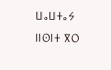ⵡⴰⵡⵜⴰⵢ ⵏⵏⵙⵏⵜ ⴳⵔ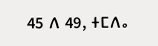45 ⴷ 49, ⵜⵎⴷⴰ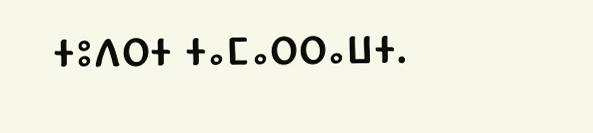ⵜⵓⴷⵔⵜ ⵜⴰⵎⴰⵔⵔⴰⵡⵜ.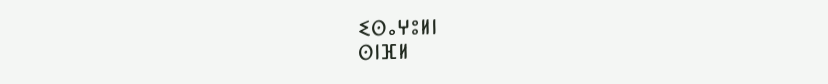ⵉⵙⴰⵖⵓⵍⵏ
ⵙⵏⴼⵍ